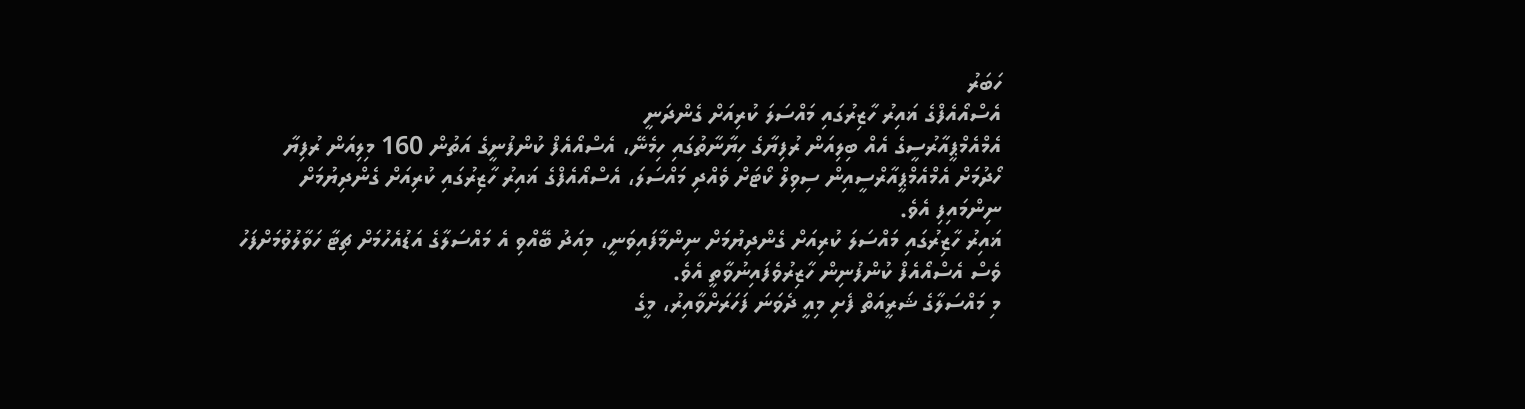ހަބަރު
އެސްއޯއެފްގެ ޣައިރު ހާޒިރުގައި މައްސަލަ ކުރިއަށް ގެންދަނީ
އެމްއެމްޕީއާރުސީގެ އެއް ބިލިއަން ރުފިޔާގެ ހިޔާނާތުގައި ހިމެނޭ، އެސްއޯއެފް ކުންފުނީގެ އަތުން 160 މިލިއަން ރުފިޔާ ހޯދުމަށް އެމްއެމްޕީއާރްސީއިން ސިވިލް ކޯޓަށް ވެއްދި މައްސަލަ، އެސްއޯއެފްގެ ޣައިރު ހާޒިރުގައި ކުރިއަށް ގެންދިޔުމަށް ނިންމައިފި އެވެ.
ޣައިރު ހާޒިރުގައި މައްސަލަ ކުރިއަށް ގެންދިޔުމަށް ނިންމާފައިވަނީ، މިއަދު ބޭއްވި އެ މައްސަލާގެ އަޑުއެހުމަށް ޗިޓާ ހަވާލުވުމަށްފަހު ވެސް އެސްއޯއެފް ކުންފުނިން ހާޒިރުވެފައިނުވާތީ އެވެ.
މި މައްސަލާގެ ޝަރީއަތް ފެށި މިއީ ދެވަނަ ފަހަރަށްވާއިރު، މީގެ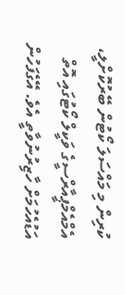ކުރިން މި މައްސަލަ ކޯޓުން ބޭރުކޮށްލީ، އެމްއެމްޕީއާރްސީގެ ވަކީލް ކޯޓުގައި އޮތް އަޑުއެހުމަށް ހާޒިރުނުވާތީ އެވެ. އޭގެފަހުން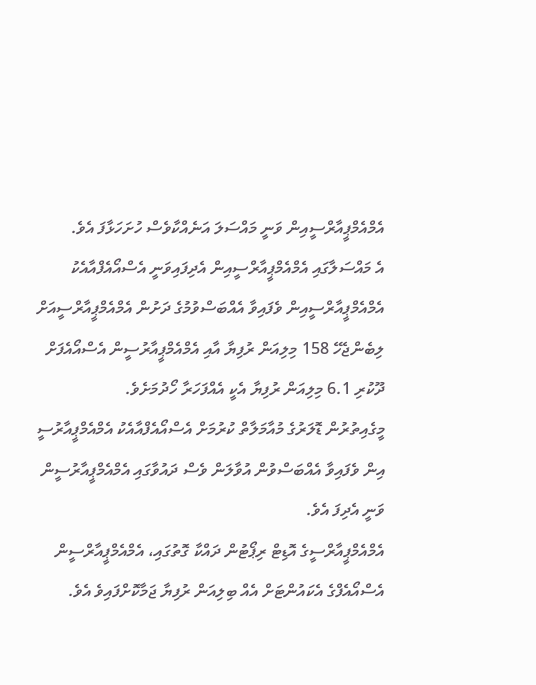އެމްއެމްޕީއާރްސީއިން ވަނީ މައްސަލަ އަނެއްކާވެސް ހުށަހަޅާފަ އެވެ.
އެ މައްސަލާގައި އެމްއެމްޕީއާރްސީއިން އެދިފައިވަނީ އެސްއޯއެފްއާއެކު އެމްއެމްޕީއާރްސީއިން ވެފައިވާ އެއްބަސްވުމުގެ ދަށުން އެމްއެމްޕީއާރްސީއަށް ލިބެންޖެހޭ 158 މިލިއަން ރުފިޔާ އާއި އެމްއެމްޕީއާރުސީން އެސްއޯއެފަށް ދޫކުރި 6.1 މިލިއަން ރުފިޔާ އެކީ އެއްފަހަރާ ހޯދުމަށެވެ.
މީގެއިތުރުން ޑޮލަރުގެ މުއާމަލާތް ކުރުމަށް އެސްއޯއެފްއާއެކު އެމްއެމްޕީއާރުސީ އިން ވެފައިވާ އެއްބަސްވުން އުވާލަން ވެސް ދައުވާގައި އެމްއެމްޕީއާރުސީން ވަނީ އެދިފަ އެވެ.
އެމްއެމްޕީއާރްސީގެ އޮޑިޓް ރިޕޯޓުން ދައްކާ ގޮތުގައި، އެމްއެމްޕީއާރްސީން އެސްއޯއެފްގެ އެކައުންޓަށް އެއް ބިލިއަން ރުފިޔާ ޖަމާކޮށްފައިވެ އެވެ.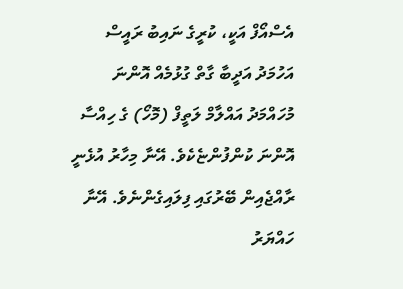އެސްއޯފް އަކީ، ކުރީގެ ނައިބު ރައީސް އަހުމަދު އަދީބާ ގާތް ގުޅުމެއް އޮންނަ މުހައްމަދު އައްލާމް ލަތީފް (މޮހޯ) ގެ ހިއްސާ އޮންނަ ކުންފުންޏެކެވެ. އޭނާ މިހާރު އުޅެނީ ރާއްޖެއިން ބޭރުގައި ފިލައިގެންނެވެ. އޭނާ ހައްޔަރު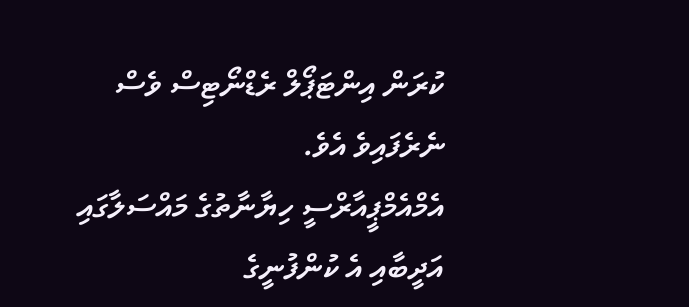ކުރަން އިންޓަޕޯލް ރެޑްނޯޓިސް ވެސް ނެރެފައިވެ އެވެ.
އެމްއެމްޕީއާރްސީ ހިޔާނާތުގެ މައްސަލާގައި އަދީބާއި އެ ކުންފުނީގެ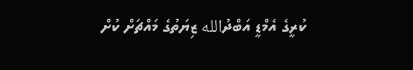ކުރީގެ އެމްޑީ އަބްދުالله ޒިޔަތުގެ މައްޗަށް ކުށް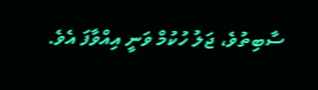ސާބިތުވެ، ޖަލު ހުކުމް ވަނީ އިއްވާފަ އެވެ.